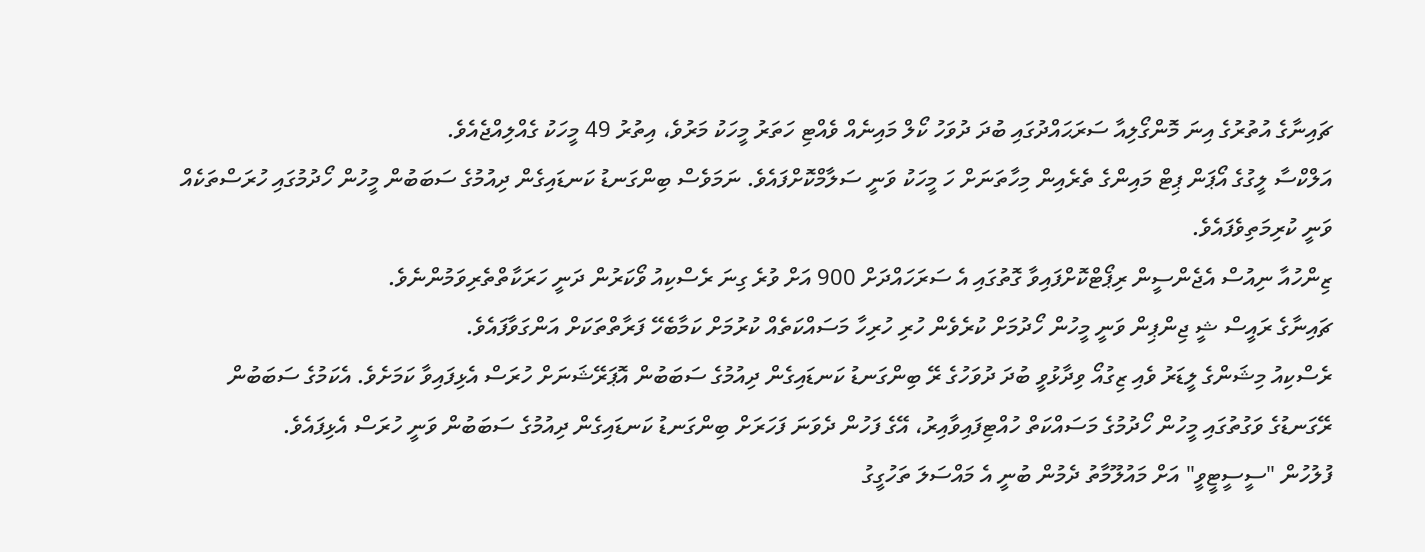ޗައިނާގެ އުތުރުގެ އިނަ މޮންގޯލިއާ ސަރަޙައްދުގައި ބުދަ ދުވަހު ކޯލް މައިނެއް ވެއްޓި ހަތަރު މީހަކު މަރުވެ، އިތުރު 49 މީހަކު ގެއްލިއްޖެއެވެ.
އަލްކްސާ ލީގުގެ އޯޕަން ޕިޓް މައިންގެ ތެރެއިން މިހާތަނަށް ހަ މީހަކު ވަނީ ސަލާމްކޮށްފައެވެ. ނަމަވެސް ބިންގަނޑު ކަނޑައިގެން ދިއުމުގެ ސަބަބުން މީހުން ހޯދުމުގައި ހުރަސްތަކެއް ވަނީ ކުރިމަތިވެފައެވެ.
ޒިންހުއާ ނިއުސް އެޖެންސީން ރިޕޯޓްކޮށްފައިވާ ގޮތުގައި އެ ސަރަހައްދަށް 900 އަށް ވުރެ ގިނަ ރެސްކިއު ވޯކަރުން ދަނީ ހަރަކާތްތެރިވަމުންނެވެ.
ޗައިނާގެ ރައީސް ޝީ ޖިންޕިން ވަނީ މީހުން ހޯދުމަށް ކުރެވެން ހުރި ހުރިހާ މަސައްކަތެއް ކުރުމަށް ކަމާބެހޭ ފަރާތްތަކަށް އަންގަވާފައެވެ.
ރެސްކިއު މިޝަންގެ ލީޑަރު ވެއި ޒިގުއޯ ވިދާޅުވީ ބުދަ ދުވަހުގެ ރޭ ބިންގަނޑު ކަނޑައިގެން ދިއުމުގެ ސަބަބުން އޮޕަރޭޝަނަށް ހުރަސް އެޅިފައިވާ ކަމަށެވެ. އެކަމުގެ ސަބަބުން ރޭގަނޑުގެ ވަގުތުގައި މީހުން ހޯދުމުގެ މަސައްކަތް ހުއްޓިފައިވާއިރު، އޭގެ ފަހުން ދެވަނަ ފަހަރަށް ބިންގަނޑު ކަނޑައިގެން ދިއުމުގެ ސަބަބުން ވަނީ ހުރަސް އެޅިފައެވެ.
ފުލުހުން "ސީސީޓީވީ" އަށް މައުލޫމާތު ދެމުން ބުނީ އެ މައްސަލަ ތަހުގީގު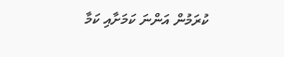ކުރަމުން އަންނަ ކަމަށާއި ކަމާ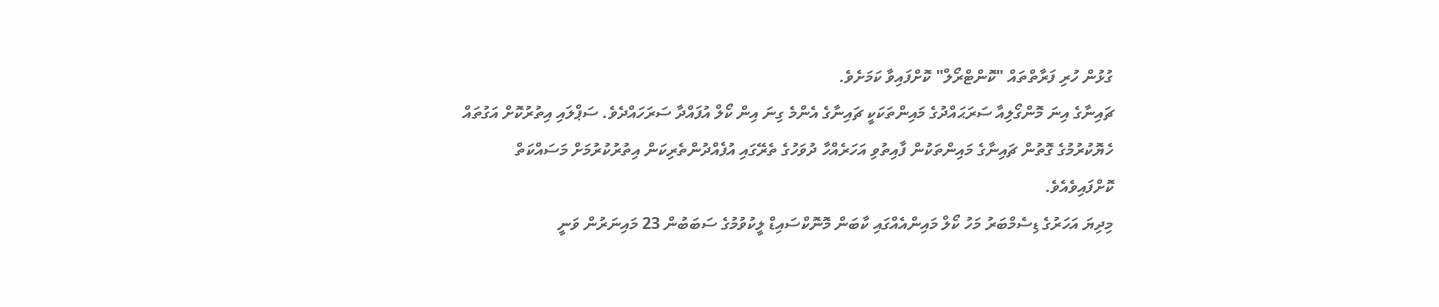ގުޅުން ހުރި ފަރާތްތައް "ކޮންޓްރޯލް" ކޮށްފައިވާ ކަމަށެވެ.
ޗައިނާގެ އިނަ މޮންގޯލިއާ ސަރަޙައްދުގެ މައިންތަކަކީ ޗައިނާގެ އެންމެ ގިނަ އިން ކޯލް އުފައްދާ ސަރަހައްދެވެ. ސަޕްލައި އިތުރުކޮށް އަގުތައް ހެޔޮކުރުމުގެ ގޮތުން ޗައިނާގެ މައިންތަކުން ފާއިތުވި އަހަރެއްހާ ދުވަހުގެ ތެރޭގައި އުފެއްދުންތެރިކަން އިތުރުކުރުމަށް މަސައްކަތް ކޮށްފައިވެއެވެ.
މިދިޔަ އަހަރުގެ ޑިސެމްބަރު މަހު ކޯލް މައިންއެއްގައި ކާބަން މޮނޮކްސައިޑް ލީކުވުމުގެ ސަބަބުން 23 މައިނަރުން ވަނީ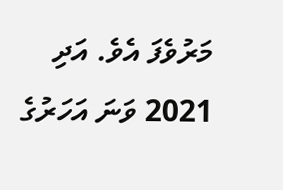މަރުވެފަ އެވެ. އަދި 2021 ވަނަ އަހަރުގެ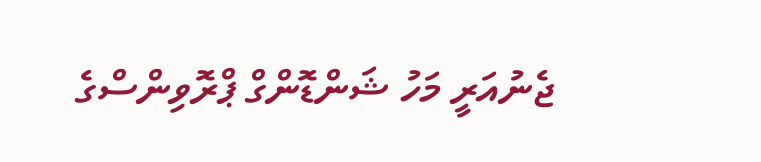ޖެނުއަރީ މަހު ޝަންޑޮންގް ޕްރޮވިންސްގެ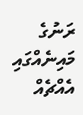ރަނުގެ މައިނެއްގައި އެއްޗެއް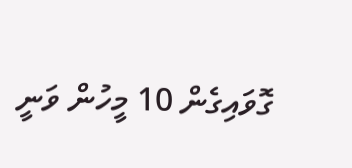ގޮވައިގެން 10 މީހުން ވަނީ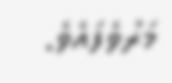މަރުވެފައެވެ.